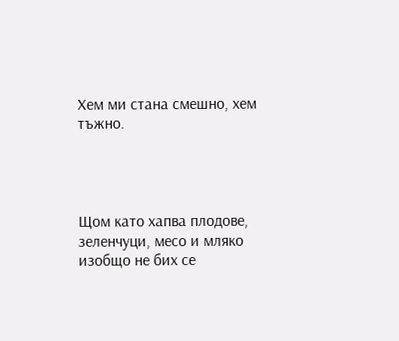Хем ми стана смешно, хем тъжно.




Щом като хапва плодове, зеленчуци, месо и мляко изобщо не бих се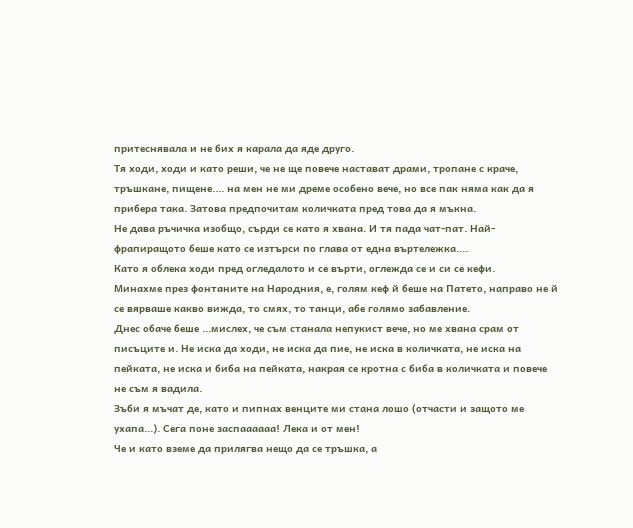притеснявала и не бих я карала да яде друго.
Тя ходи, ходи и като реши, че не ще повече настават драми, тропане с краче, тръшкане, пищене.... на мен не ми дреме особено вече, но все пак няма как да я прибера така. Затова предпочитам количката пред това да я мъкна.
Не дава ръчичка изобщо, сърди се като я хвана. И тя пада чат-пат. Най-фрапиращото беше като се изтърси по глава от една въртележка....
Като я облека ходи пред огледалото и се върти, оглежда се и си се кефи.
Минахме през фонтаните на Народния, е, голям кеф й беше на Патето, направо не й се вярваше какво вижда, то смях, то танци, абе голямо забавление.
Днес обаче беше ...мислех, че съм станала непукист вече, но ме хвана срам от писъците и. Не иска да ходи, не иска да пие, не иска в количката, не иска на пейката, не иска и биба на пейката, накрая се кротна с биба в количката и повече не съм я вадила.
Зъби я мъчат де, като и пипнах венците ми стана лошо (отчасти и защото ме ухапа...). Сега поне заспаааааа! Лека и от мен!
Че и като вземе да прилягва нещо да се тръшка, а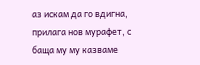аз искам да го вдигна, прилага нов мурафет, с баща му му казваме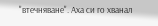"втечняване". Аха си го хванал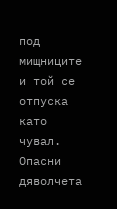под мищниците и той се отпуска като чувал. Опасни дяволчета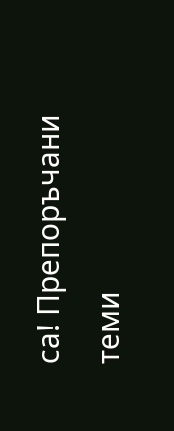са! Препоръчани теми